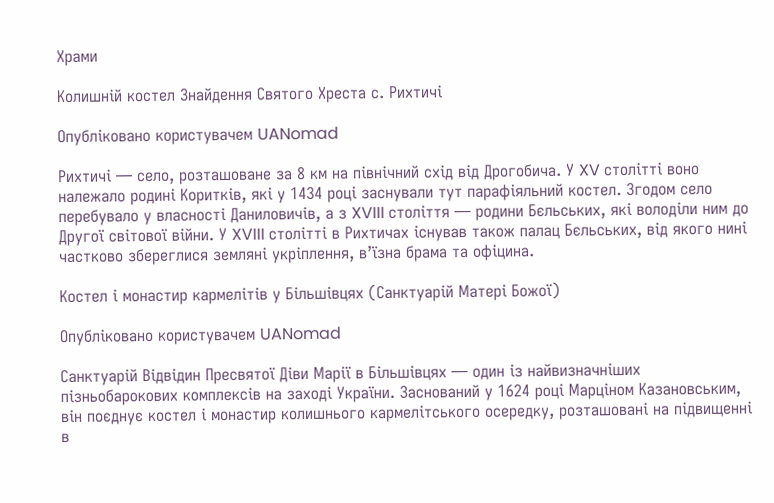Храми

Колишній костел Знайдення Святого Хреста с. Рихтичі

Опубліковано користувачем UANomad

Рихтичі — село, розташоване за 8 км на північний схід від Дрогобича. У XV столітті воно належало родині Коритків, які у 1434 році заснували тут парафіяльний костел. Згодом село перебувало у власності Даниловичів, а з XVIII століття — родини Бєльських, які володіли ним до Другої світової війни. У XVIII столітті в Рихтичах існував також палац Бєльських, від якого нині частково збереглися земляні укріплення, в’їзна брама та офіцина.

Костел і монастир кармелітів у Більшівцях (Санктуарій Матері Божої)

Опубліковано користувачем UANomad

Санктуарій Відвідин Пресвятої Діви Марії в Більшівцях — один із найвизначніших пізньобарокових комплексів на заході України. Заснований у 1624 році Марціном Казановським, він поєднує костел і монастир колишнього кармелітського осередку, розташовані на підвищенні в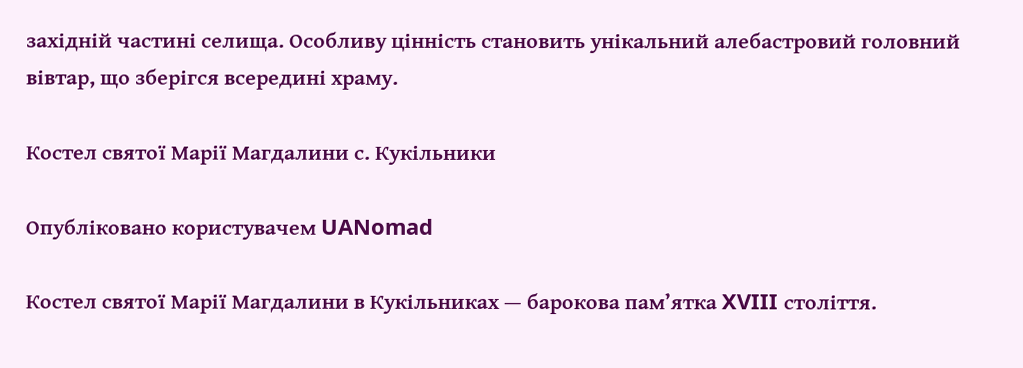західній частині селища. Особливу цінність становить унікальний алебастровий головний вівтар, що зберігся всередині храму.

Костел святої Марії Магдалини с. Кукільники

Опубліковано користувачем UANomad

Костел святої Марії Магдалини в Кукільниках — барокова пам’ятка XVIII століття.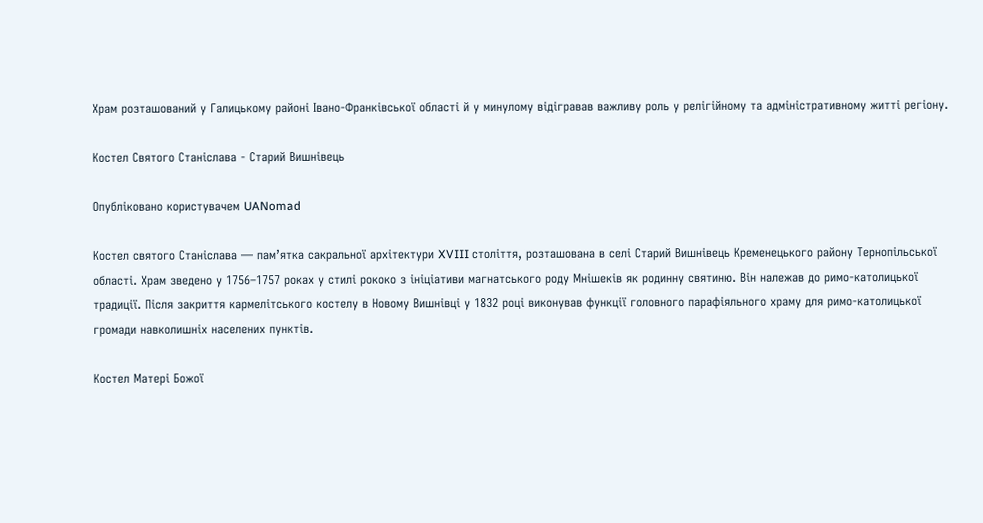Храм розташований у Галицькому районі Івано-Франківської області й у минулому відігравав важливу роль у релігійному та адміністративному житті регіону.

Костел Святого Станіслава - Старий Вишнівець

Опубліковано користувачем UANomad

Костел святого Станіслава — пам’ятка сакральної архітектури XVIII століття, розташована в селі Старий Вишнівець Кременецького району Тернопільської області. Храм зведено у 1756–1757 роках у стилі рококо з ініціативи магнатського роду Мнішеків як родинну святиню. Він належав до римо-католицької традиції. Після закриття кармелітського костелу в Новому Вишнівці у 1832 році виконував функції головного парафіяльного храму для римо-католицької громади навколишніх населених пунктів.

Костел Матері Божої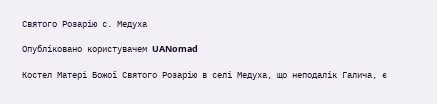Святого Розарію с. Медуха

Опубліковано користувачем UANomad

Костел Матері Божої Святого Розарію в селі Медуха, що неподалік Галича, є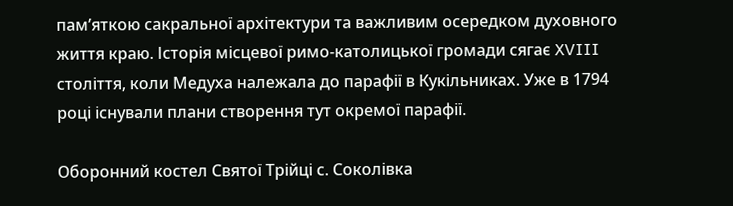пам’яткою сакральної архітектури та важливим осередком духовного життя краю. Історія місцевої римо-католицької громади сягає XVIII століття, коли Медуха належала до парафії в Кукільниках. Уже в 1794 році існували плани створення тут окремої парафії.

Оборонний костел Святої Трійці с. Соколівка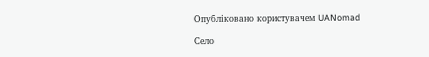Опубліковано користувачем UANomad

Село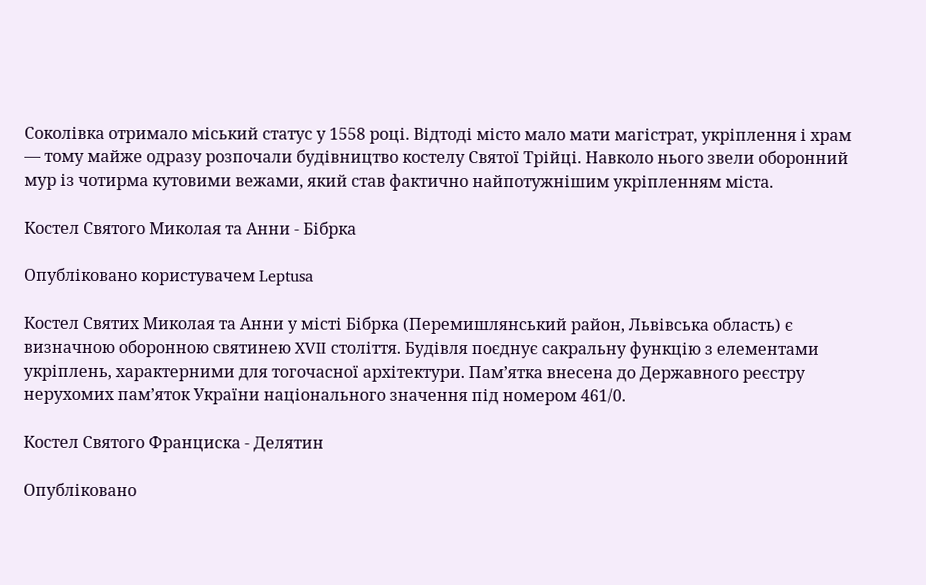Соколівка отримало міський статус у 1558 році. Відтоді місто мало мати магістрат, укріплення і храм — тому майже одразу розпочали будівництво костелу Святої Трійці. Навколо нього звели оборонний мур із чотирма кутовими вежами, який став фактично найпотужнішим укріпленням міста.

Костел Святого Миколая та Анни - Бібрка

Опубліковано користувачем Leptusa

Костел Святих Миколая та Анни у місті Бібрка (Перемишлянський район, Львівська область) є визначною оборонною святинею XVII століття. Будівля поєднує сакральну функцію з елементами укріплень, характерними для тогочасної архітектури. Пам’ятка внесена до Державного реєстру нерухомих пам’яток України національного значення під номером 461/0.

Костел Святого Франциска - Делятин

Опубліковано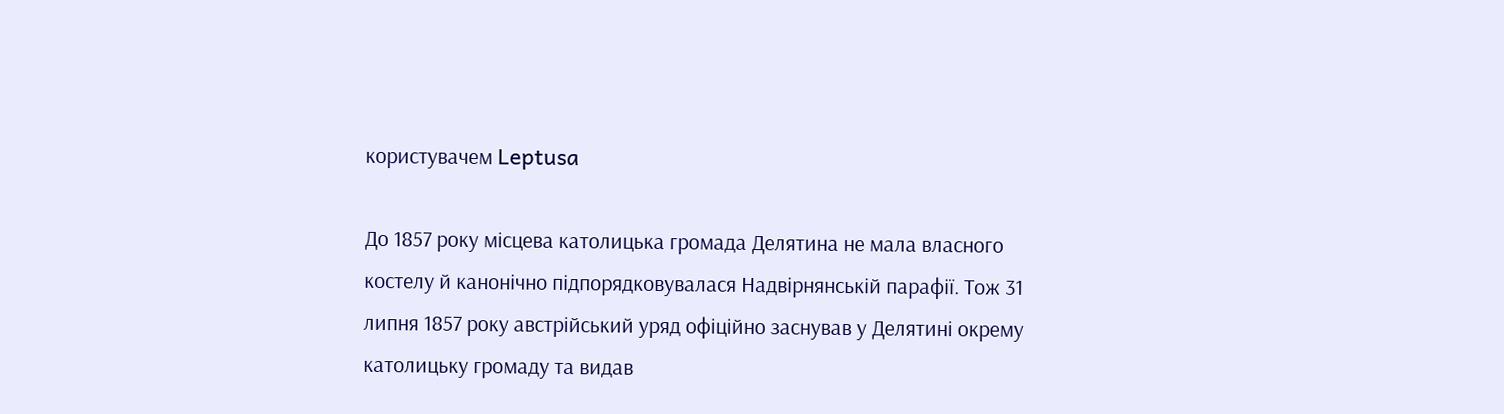користувачем Leptusa

До 1857 року місцева католицька громада Делятина не мала власного костелу й канонічно підпорядковувалася Надвірнянській парафії. Тож 31 липня 1857 року австрійський уряд офіційно заснував у Делятині окрему католицьку громаду та видав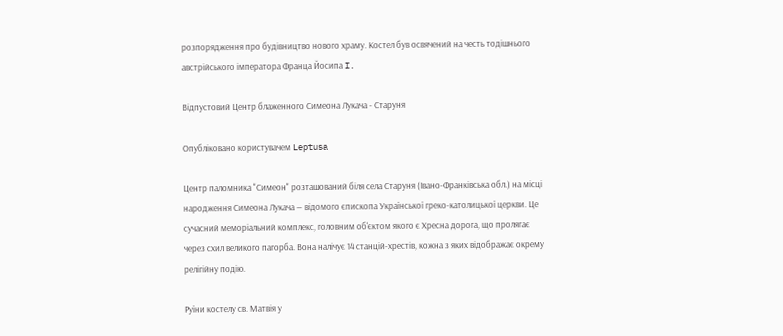розпорядження про будівництво нового храму. Костел був освячений на честь тодішнього австрійського імператора Франца Йосипа I.

Відпустовий Центр блаженного Симеона Лукача - Старуня

Опубліковано користувачем Leptusa

Центр паломника "Симеон" розташований біля села Старуня (Івано-Франківська обл.) на місці народження Симеона Лукача — відомого єпископа Української греко-католицької церкви. Це сучасний меморіальний комплекс, головним об'єктом якого є Хресна дорога, що пролягає через схил великого пагорба. Вона налічує 14 станцій-хрестів, кожна з яких відображає окрему релігійну подію.

Руїни костелу св. Матвія у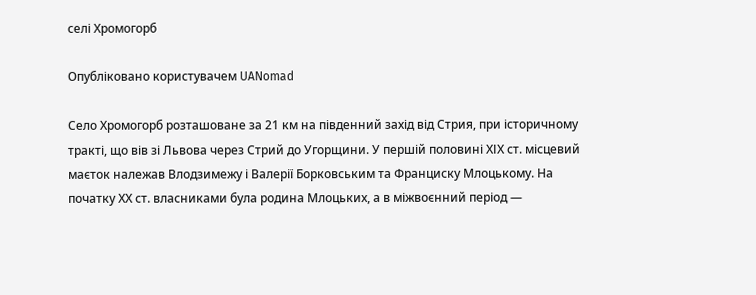селі Хромогорб

Опубліковано користувачем UANomad

Село Хромогорб розташоване за 21 км на південний захід від Стрия, при історичному тракті, що вів зі Львова через Стрий до Угорщини. У першій половині ХІХ ст. місцевий маєток належав Влодзимежу і Валерії Борковським та Франциску Млоцькому. На початку ХХ ст. власниками була родина Млоцьких, а в міжвоєнний період —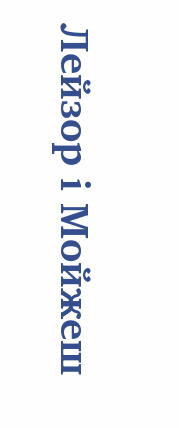Лейзор і Мойжеш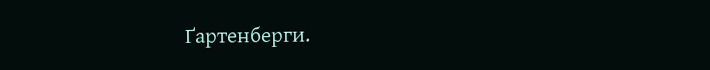Ґартенберги.